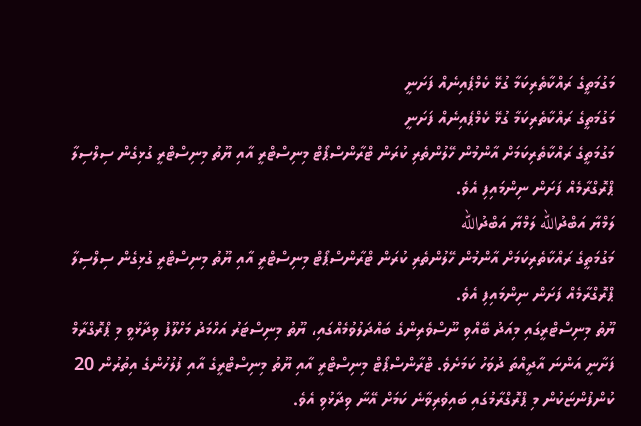މަގުމަތީގެ ރައްކާތެރިކަމާ ގުޅޭ ކެމްޕެއިނެއް ފަށަނީ
މަގުމަތީގެ ރައްކާތެރިކަމާ ގުޅޭ ކެމްޕެއިނެއް ފަށަނީ
މަގުމަތީގެ ރައްކާތެރިކަމަށް އާންމުން ހޭލުންތެރި ކުރަން ޓްރާންސްޕޯޓް މިނިސްޓްރީ އާއި ޔޫތު މިނިސްޓްރީ ގުޅިގެން ސިލްސިލާ ޕްރޮގްރާމެއް ފަށަން ނިންމައިފި އެވެ.
ލަމްޔާ އަބްދުالله ލަމްޔާ އަބްދުالله
މަގުމަތީގެ ރައްކާތެރިކަމަށް އާންމުން ހޭލުންތެރި ކުރަން ޓްރާންސްޕޯޓް މިނިސްޓްރީ އާއި ޔޫތު މިނިސްޓްރީ ގުޅިގެން ސިލްސިލާ ޕްރޮގްރާމެއް ފަށަން ނިންމައިފި އެވެ.
ޔޫތު މިނިސްޓްރީގައި މިއަދު ބޭއްވި ނޫސްވެރިންގެ ބައްދަލުވުމެއްގައި، ޔޫތު މިނިސްޓަރު އަހްމަދު މަހްލޫފު ވިދާޅުވީ މި ޕްރޮގްރާމް ފަށާނީ އަންނަ އާދީއްތަ ދުވަހު ކަމަށެވެ. ޓްރާންސްޕޯޓް މިނިސްޓްރީ އާއި ޔޫތު މިނިސްޓްރީގެ އާއި ފުލުހުންގެ އިތުރުން 20 ކުންފުންޏަކުން މި ޕްރޮގްރާމުގައި ބައިވެރިވާނެ ކަމަށް އޭނާ ވިދާޅުވި އެވެ.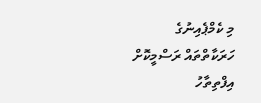މި ކެމްޕެއިނުގެ ހަރަކާތްތައް ރަސްމީކޮށް އިފްތިތާހު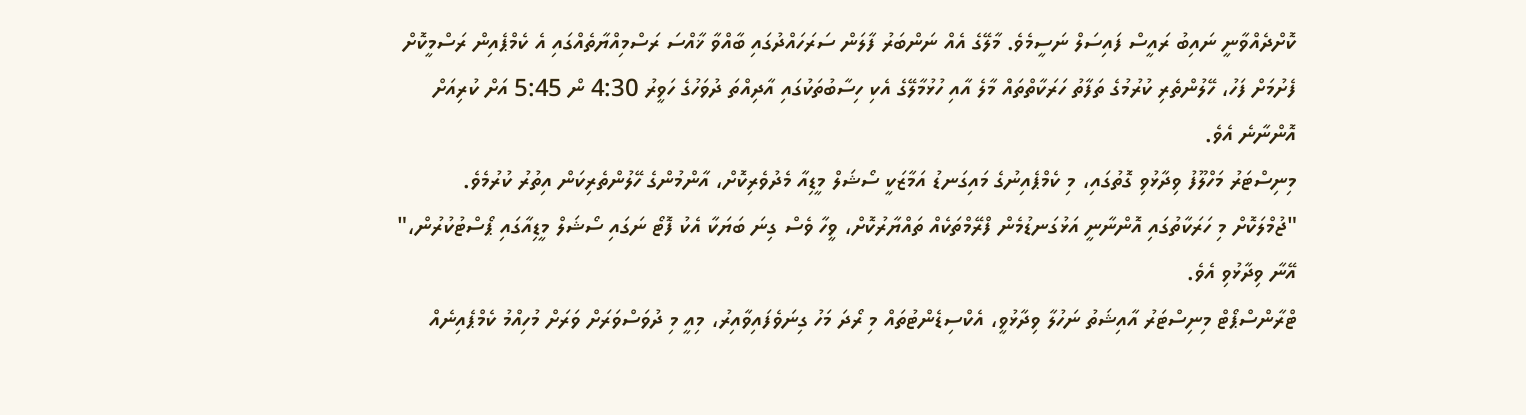ކޮށްދެއްވާނީ ނައިބު ރައީސް ފައިސަލް ނަސީމެވެ. މާލޭގެ އެއް ނަންބަރު ފާލަން ސަރަހައްދުގައި ބާއްވާ ޚާއްސަ ރަސްމިއްޔާތެއްގައި އެ ކެމްޕެއިން ރަސްމީކޮށް ފެށުމަށް ފަހު، ހޭލުންތެރި ކުރުމުގެ ތަފާތު ހަރަކާތްތައް މާލެ އާއި ހުޅުމާލޭގެ އެކި ހިސާބުތަކުގައި އާދިއްތަ ދުވަހުގެ ހަވީރު 4:30 ން 5:45 އަށް ކުރިއަށް އޮންނާނެ އެވެ.
މިނިސްޓަރު މަހްލޫފު ވިދާޅުވި ގޮތުގައި، މި ކެމްޕެއިނުގެ މައިގަނޑު އަމާޒަކީ ސޯޝަލް މީޑިއާ މެދުވެރިކޮށް، އާންމުންގެ ހޭލުންތެރިކަން އިތުރު ކުރުމެވެ.
"ޖުމްލަކޮށް މި ހަރަކާތުގައި އޮންނާނީ އަޅުގަނޑުމެން ފްރޭމްތަކެއް ތައްޔާރުކޮށް، ވީހާ ވެސް ގިނަ ބަޔަކާ އެކު ފޮޓޯ ނަގައި ސޯޝަލް މީޑިއާގައި ޕޯސްޓުކުރުން،" އޭނާ ވިދާޅުވި އެވެ.
ޓްރާންސްޕޯޓް މިނިސްޓަރު އާއިޝަތު ނަހުލާ ވިދާޅުވީ، އެކްސިޑެންޓުތައް މި ރޯދަ މަހު ގިނަވެފައިވާއިރު، މިއީ މި ދުވަސްވަރަށް ވަރަށް މުހިއްމު ކެމްޕެއިނެއް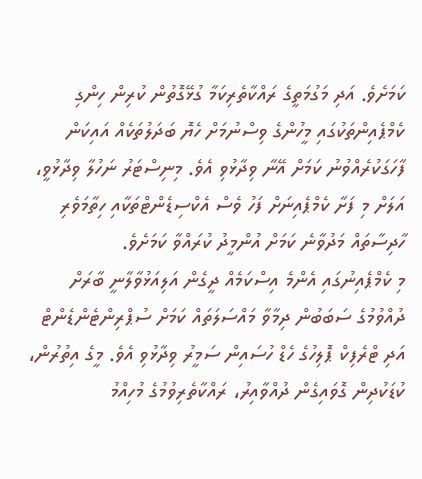ކަމަށެވެ. އަދި މަގުމަތީގެ ރައްކާތެރިކަމާ ގުޅޭގޮތުން ކުރިން ހިންގި ކެމްޕެއިންތަކުގައި މީހުންގެ ވިސްނުމަށް ހެޔޮ ބަދަލުތަކެއް އައިކަން ފާހަގަކުރެއްވުނު ކަމަށް އޭނާ ވިދާޅުވި އެވެ. މިނިސްޓަރު ނަހުލާ ވިދާޅުވީ، އަލަށް މި ފަށާ ކެމްޕެއިނަށް ފަހު ވެސް އެކްސިޑެންޓްތަކާއި ހިތާމަވެރި ހާދިސާތައް މަދުވާނެ ކަމަށް އުންމީދު ކުރައްވާ ކަމަށެވެ.
މި ކެމްޕެއިނުގައި އެންމެ އިސްކަމެއް ދީގެން އަލިއަޅުވާލާނީ ބާރަށް ދުއްވުމުގެ ސަބަބުން ދިމާވާ މައްސަލަތައް ކަމަށް ސުޕްރިންޓެންޑެންޓް އަދި ޓްރެފިކް ޕޮލިހުގެ ހެޑް ހުސައިން ސަމީރު ވިދާޅުވި އެވެ. މީގެ އިތުރުން، ކުޑަކުދިން ގޮވައިގެން ދުއްވާއިރު، ރައްކާތެރިވުމުގެ މުހިއްމު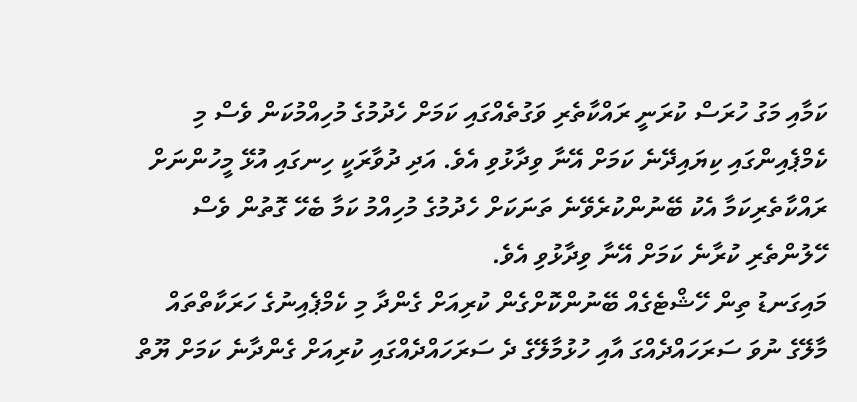ކަމާއި މަގު ހުރަސް ކުރަނީ ރައްކާތެރި ވަގުތެއްގައި ކަމަށް ހެދުމުގެ މުހިއްމުކަން ވެސް މި ކެމްޕެއިންގައި ކިޔައިދޭނެ ކަމަށް އޭނާ ވިދާޅުވި އެވެ. އަދި ދުވާރަކީ ހިނގައި އުޅޭ މީހުންނަށް ރައްކާތެރިކަމާ އެކު ބޭނުންކުރެވޭނެ ތަނަކަށް ހެދުމުގެ މުހިއްމު ކަމާ ބެހޭ ގޮތުން ވެސް ހޭލުންތެރި ކުރާނެ ކަމަށް އޭނާ ވިދާޅުވި އެވެ.
މައިގަނޑު ތިން ހޭޝްޓެގެއް ބޭނުންކޮށްގެން ކުރިއަށް ގެންދާ މި ކެމްޕެއިނުގެ ހަރަކާތްތައް މާލޭގެ ނުވަ ސަރަހައްދެއްގަ އާއި ހުޅުމާލޭގެ ދެ ސަރަހައްދެއްގައި ކުރިއަށް ގެންދާނެ ކަމަށް ޔޫތް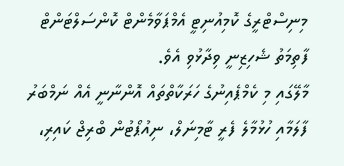މިނިސްޓްރީގެ ކޮމިއުނިޓީ އެމްޕަވާމެންޓް ކޮންސަލްޓަންޓް ފާތިމަތު ޝެހިޒިނީ ވިދާޅުވި އެވެ.
މާލޭގައި މި ކެމްޕެއިނުގެ ހަރަކާތްތައް އޮންނާނީ އެއް ނަމްބަރު ފާލަމާއި ހުޅުމާލެ ފެރީ ޓާމިނަލް، ނިއުޕޯޓުން ބްރިޖް ކައިރި،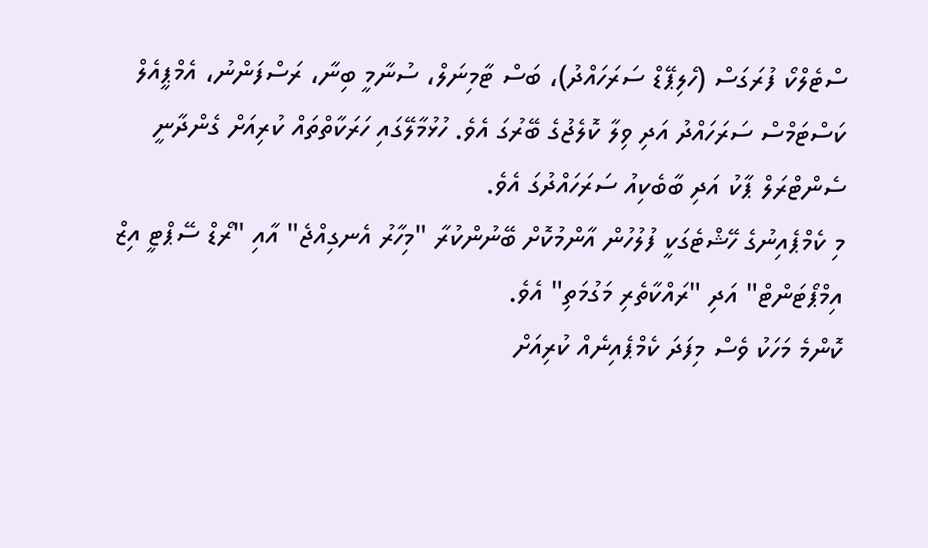ސްޓެލްކޯ ފުރަގަސް (ހެލިޕޭޑް ސަރަހައްދު)، ބަސް ޓާމިނަލް، ސުނާމީ ބިނާ، ރަސްފަންނު، އެމްޕީއެލް ކަސްޓަމްސް ސަރަހައްދު އަދި ވިލާ ކޮލެޖުގެ ބޭރުގަ އެވެ. ހުޅުމާލޭގައި ހަރަކާތްތައް ކުރިއަށް ގެންދާނީ ސެންޓްރަލް ޕާކު އަދި ބާބެކިއު ސަރަހައްދުގަ އެވެ.
މި ކެމްޕެއިނުގެ ހޭޝްޓެގަކީ ފުލުހުން އާންމުކޮށް ބޭނުންކުރާ "މިހާރު އެނގިއްޖެ" އާއި "ރޯޑް ސޭޕްޓީ އިޒް އިމްޕޯޓަންޓް" އަދި "ރައްކާތެރި މަގުމަތި" އެވެ.
ކޮންމެ މަހަކު ވެސް މިފަދަ ކެމްޕެއިނެއް ކުރިއަށް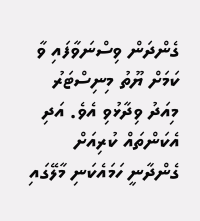ގެންދަން ވިސްނަވާފައި ވާ ކަމަށް ޔޫތު މިނިސްޓަރު މިއަދު ވިދާޅުވި އެވެ. އަދި އެކަންތައް ކުރިއަށް ގެންދާނީ ހަމައެކަނި މާލޭގައި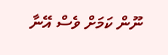ނޫން ކަމަށް ވެސް އޭނާ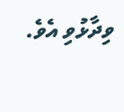ވިދާޅުވި އެވެ.